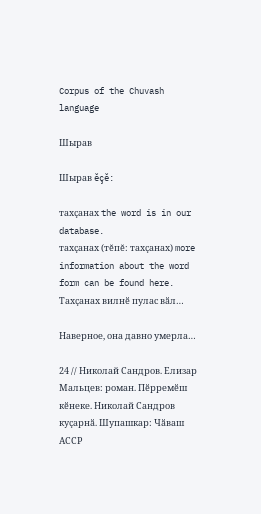Corpus of the Chuvash language

Шырав

Шырав ĕçĕ:

тахҫанах the word is in our database.
тахҫанах (тĕпĕ: тахҫанах) more information about the word form can be found here.
Тахҫанах вилнӗ пулас вӑл…

Наверное, она давно умерла…

24 // Николай Сандров. Елизар Мальцев: роман. Пӗрремӗш кӗнеке. Николай Сандров куҫарнӑ. Шупашкар: Чӑваш АССР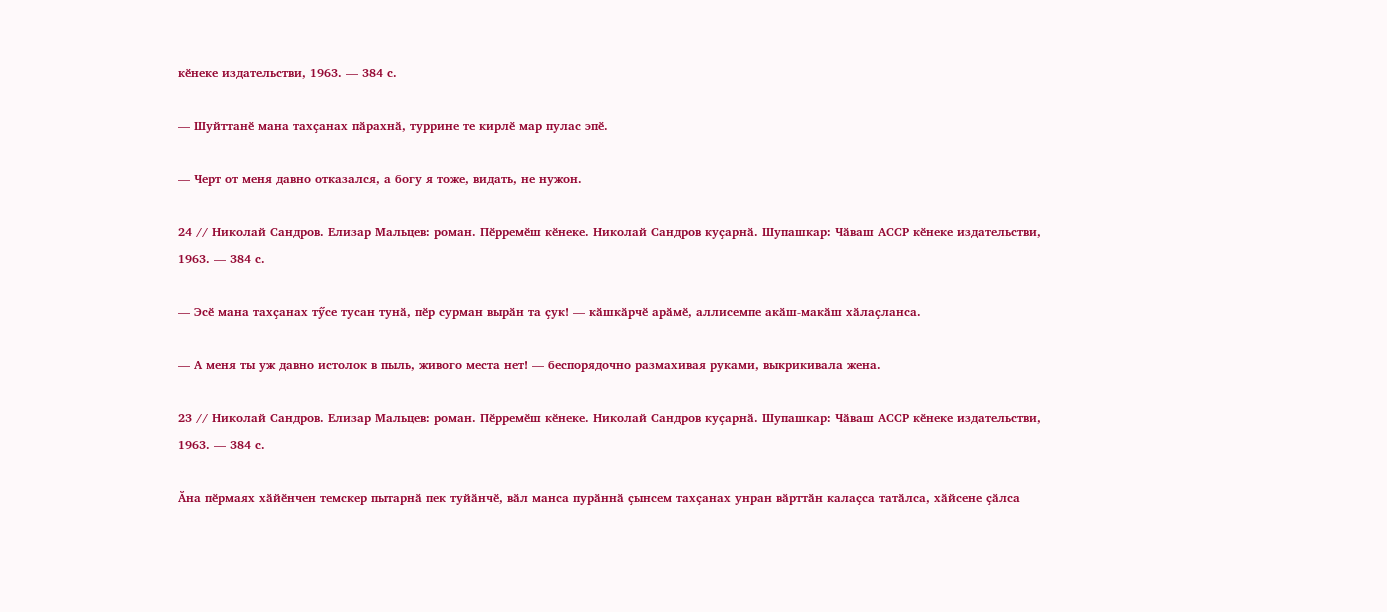кӗнеке издательстви, 1963. — 384 с.

— Шуйттанӗ мана тахҫанах пӑрахнӑ, туррине те кирлӗ мар пулас эпӗ.

— Черт от меня давно отказался, а богу я тоже, видать, не нужон.

24 // Николай Сандров. Елизар Мальцев: роман. Пӗрремӗш кӗнеке. Николай Сандров куҫарнӑ. Шупашкар: Чӑваш АССР кӗнеке издательстви, 1963. — 384 с.

— Эсӗ мана тахҫанах тӳсе тусан тунӑ, пӗр сурман вырӑн та ҫук! — кӑшкӑрчӗ арӑмӗ, аллисемпе акӑш-макӑш хӑлаҫланса.

— А меня ты уж давно истолок в пыль, живого места нет! — беспорядочно размахивая руками, выкрикивала жена.

23 // Николай Сандров. Елизар Мальцев: роман. Пӗрремӗш кӗнеке. Николай Сандров куҫарнӑ. Шупашкар: Чӑваш АССР кӗнеке издательстви, 1963. — 384 с.

Ӑна пӗрмаях хӑйӗнчен темскер пытарнӑ пек туйӑнчӗ, вӑл манса пурӑннӑ ҫынсем тахҫанах унран вӑрттӑн калаҫса татӑлса, хӑйсене ҫӑлса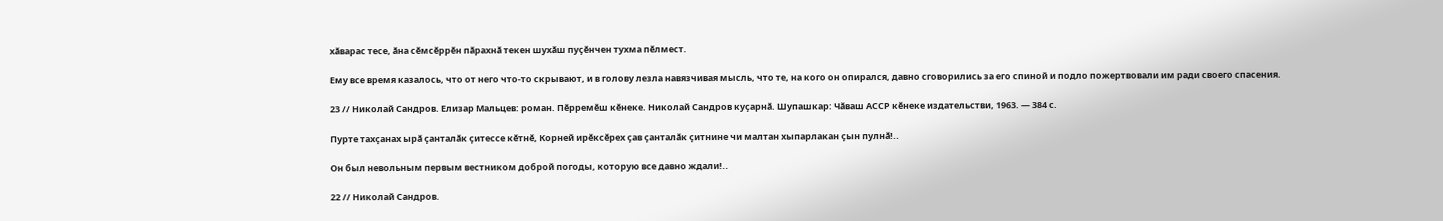хӑварас тесе, ӑна сӗмсӗррӗн пӑрахнӑ текен шухӑш пуҫӗнчен тухма пӗлмест.

Ему все время казалось, что от него что-то скрывают, и в голову лезла навязчивая мысль, что те, на кого он опирался, давно сговорились за его спиной и подло пожертвовали им ради своего спасения.

23 // Николай Сандров. Елизар Мальцев: роман. Пӗрремӗш кӗнеке. Николай Сандров куҫарнӑ. Шупашкар: Чӑваш АССР кӗнеке издательстви, 1963. — 384 с.

Пурте тахҫанах ырӑ ҫанталӑк ҫитессе кӗтнӗ, Корней ирӗксӗрех ҫав ҫанталӑк ҫитнине чи малтан хыпарлакан ҫын пулнӑ!..

Он был невольным первым вестником доброй погоды, которую все давно ждали!..

22 // Николай Сандров.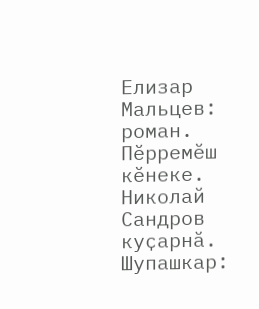Елизар Мальцев: роман. Пӗрремӗш кӗнеке. Николай Сандров куҫарнӑ. Шупашкар: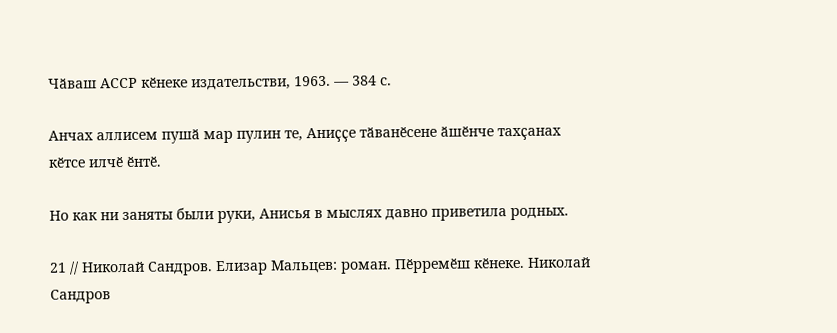Чӑваш АССР кӗнеке издательстви, 1963. — 384 с.

Анчах аллисем пушӑ мар пулин те, Аниҫҫе тӑванӗсене ӑшӗнче тахҫанах кӗтсе илчӗ ӗнтӗ.

Но как ни заняты были руки, Анисья в мыслях давно приветила родных.

21 // Николай Сандров. Елизар Мальцев: роман. Пӗрремӗш кӗнеке. Николай Сандров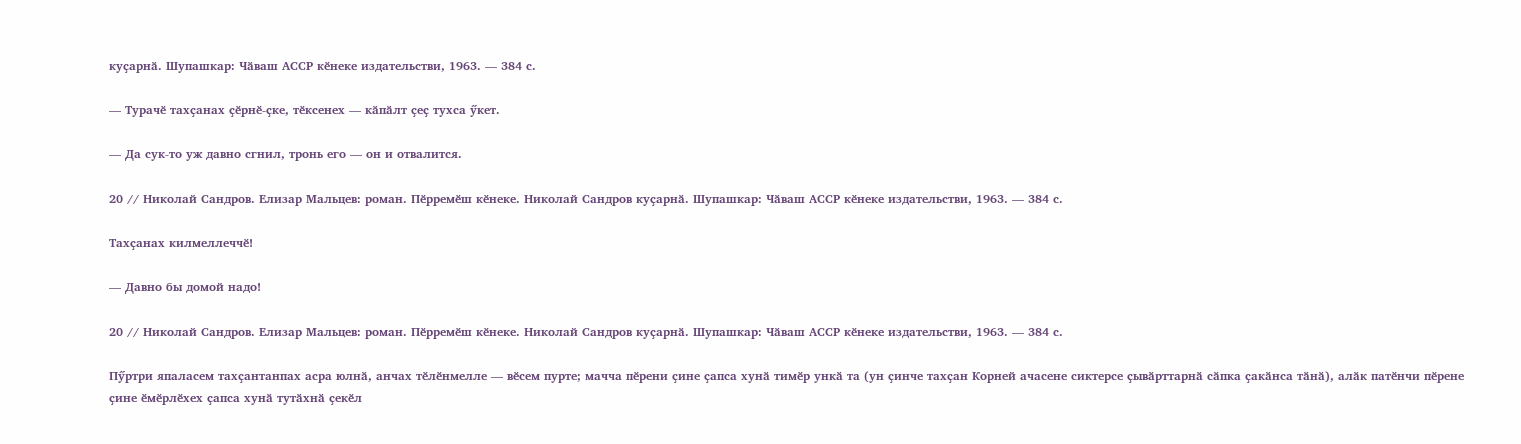куҫарнӑ. Шупашкар: Чӑваш АССР кӗнеке издательстви, 1963. — 384 с.

— Турачӗ тахҫанах ҫӗрнӗ-ҫке, тӗксенех — кӑпӑлт ҫеҫ тухса ӳкет.

— Да сук-то уж давно сгнил, тронь его — он и отвалится.

20 // Николай Сандров. Елизар Мальцев: роман. Пӗрремӗш кӗнеке. Николай Сандров куҫарнӑ. Шупашкар: Чӑваш АССР кӗнеке издательстви, 1963. — 384 с.

Тахҫанах килмеллеччӗ!

— Давно бы домой надо!

20 // Николай Сандров. Елизар Мальцев: роман. Пӗрремӗш кӗнеке. Николай Сандров куҫарнӑ. Шупашкар: Чӑваш АССР кӗнеке издательстви, 1963. — 384 с.

Пӳртри япаласем тахҫантанпах асра юлнӑ, анчах тӗлӗнмелле — вӗсем пурте; мачча пӗрени ҫине ҫапса хунӑ тимӗр ункӑ та (ун ҫинче тахҫан Корней ачасене сиктерсе ҫывӑрттарнӑ сӑпка ҫакӑнса тӑнӑ), алӑк патӗнчи пӗрене ҫине ӗмӗрлӗхех ҫапса хунӑ тутӑхнӑ ҫекӗл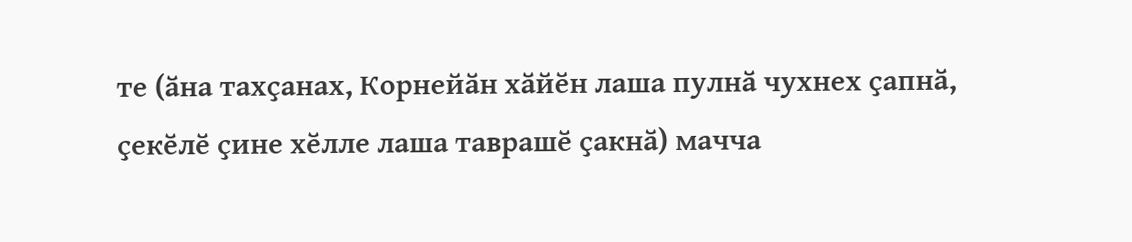те (ӑна тахҫанах, Корнейӑн хӑйӗн лаша пулнӑ чухнех ҫапнӑ, ҫекӗлӗ ҫине хӗлле лаша таврашӗ ҫакнӑ) мачча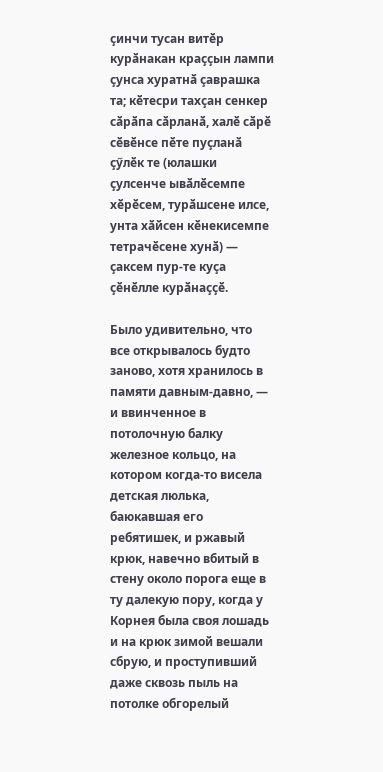ҫинчи тусан витӗр курӑнакан краҫҫын лампи ҫунса хуратнӑ ҫаврашка та; кӗтесри тахҫан сенкер сӑрӑпа сӑрланӑ, халӗ сӑрӗ сӗвӗнсе пӗте пуҫланӑ ҫӳлӗк те (юлашки ҫулсенче ывӑлӗсемпе хӗрӗсем, турӑшсене илсе, унта хӑйсен кӗнекисемпе тетрачӗсене хунӑ) — ҫаксем пур-те куҫа ҫӗнӗлле курӑнаҫҫӗ.

Было удивительно, что все открывалось будто заново, хотя хранилось в памяти давным-давно, — и ввинченное в потолочную балку железное кольцо, на котором когда-то висела детская люлька, баюкавшая его ребятишек, и ржавый крюк, навечно вбитый в стену около порога еще в ту далекую пору, когда у Корнея была своя лошадь и на крюк зимой вешали сбрую, и проступивший даже сквозь пыль на потолке обгорелый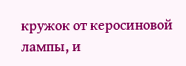кружок от керосиновой лампы, и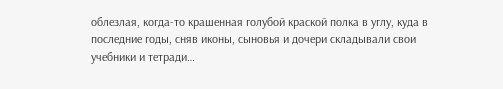облезлая, когда-то крашенная голубой краской полка в углу, куда в последние годы, сняв иконы, сыновья и дочери складывали свои учебники и тетради…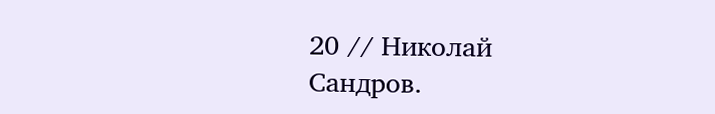20 // Николай Сандров.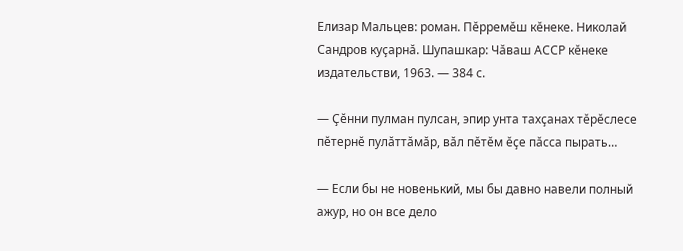Елизар Мальцев: роман. Пӗрремӗш кӗнеке. Николай Сандров куҫарнӑ. Шупашкар: Чӑваш АССР кӗнеке издательстви, 1963. — 384 с.

— Ҫӗнни пулман пулсан, эпир унта тахҫанах тӗрӗслесе пӗтернӗ пулӑттӑмӑр, вӑл пӗтӗм ӗҫе пӑсса пырать…

— Если бы не новенький, мы бы давно навели полный ажур, но он все дело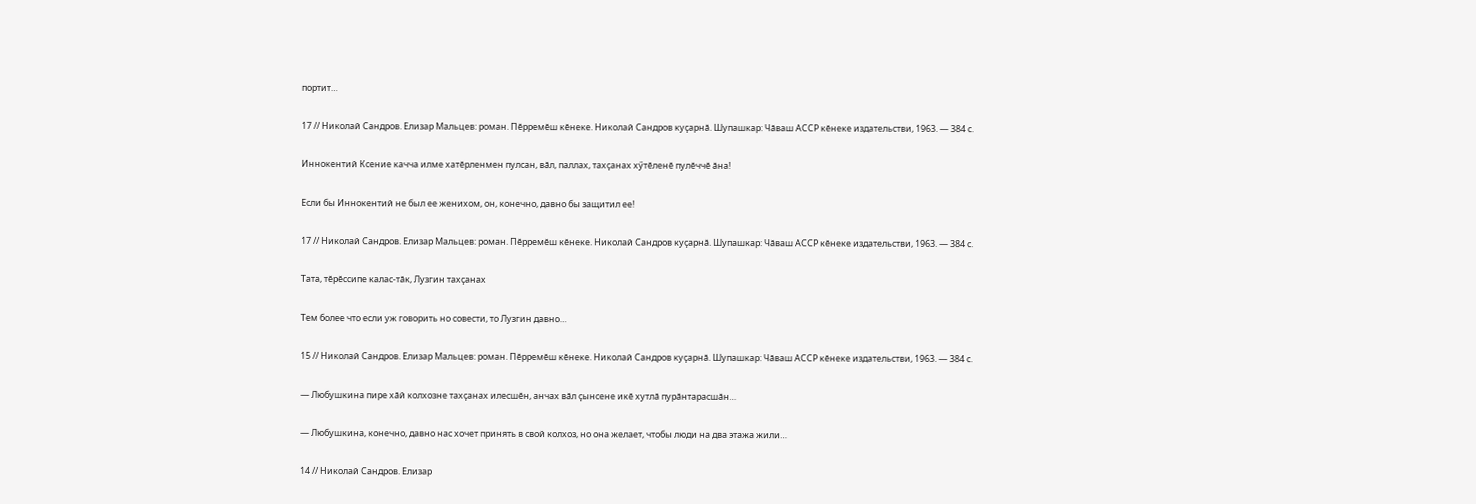портит…

17 // Николай Сандров. Елизар Мальцев: роман. Пӗрремӗш кӗнеке. Николай Сандров куҫарнӑ. Шупашкар: Чӑваш АССР кӗнеке издательстви, 1963. — 384 с.

Иннокентий Ксение качча илме хатӗрленмен пулсан, вӑл, паллах, тахҫанах хӳтӗленӗ пулӗччӗ ӑна!

Если бы Иннокентий не был ее женихом, он, конечно, давно бы защитил ее!

17 // Николай Сандров. Елизар Мальцев: роман. Пӗрремӗш кӗнеке. Николай Сандров куҫарнӑ. Шупашкар: Чӑваш АССР кӗнеке издательстви, 1963. — 384 с.

Тата, тӗрӗссипе калас-тӑк, Лузгин тахҫанах

Тем более что если уж говорить но совести, то Лузгин давно…

15 // Николай Сандров. Елизар Мальцев: роман. Пӗрремӗш кӗнеке. Николай Сандров куҫарнӑ. Шупашкар: Чӑваш АССР кӗнеке издательстви, 1963. — 384 с.

— Любушкина пире хӑй колхозне тахҫанах илесшӗн, анчах вӑл ҫынсене икӗ хутлӑ пурӑнтарасшӑн…

— Любушкина, конечно, давно нас хочет принять в свой колхоз, но она желает, чтобы люди на два этажа жили…

14 // Николай Сандров. Елизар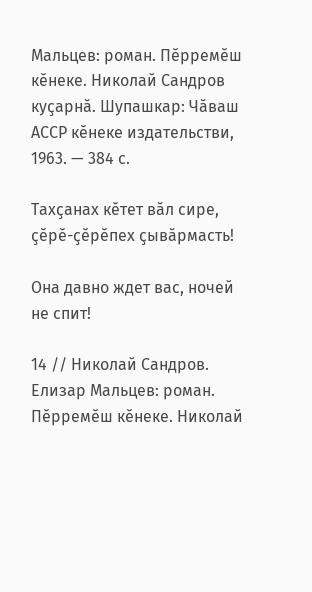Мальцев: роман. Пӗрремӗш кӗнеке. Николай Сандров куҫарнӑ. Шупашкар: Чӑваш АССР кӗнеке издательстви, 1963. — 384 с.

Тахҫанах кӗтет вӑл сире, ҫӗрӗ-ҫӗрӗпех ҫывӑрмасть!

Она давно ждет вас, ночей не спит!

14 // Николай Сандров. Елизар Мальцев: роман. Пӗрремӗш кӗнеке. Николай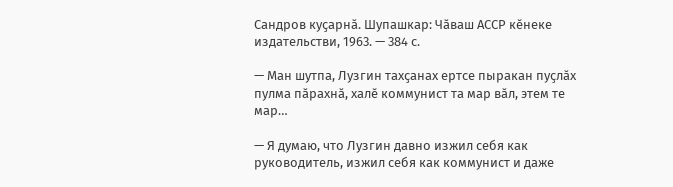Сандров куҫарнӑ. Шупашкар: Чӑваш АССР кӗнеке издательстви, 1963. — 384 с.

— Ман шутпа, Лузгин тахҫанах ертсе пыракан пуҫлӑх пулма пӑрахнӑ, халӗ коммунист та мар вӑл, этем те мар…

— Я думаю, что Лузгин давно изжил себя как руководитель, изжил себя как коммунист и даже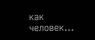как человек…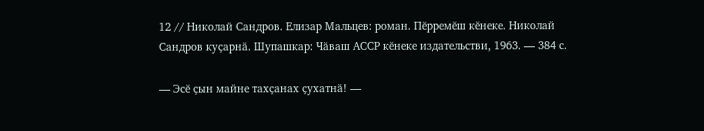12 // Николай Сандров. Елизар Мальцев: роман. Пӗрремӗш кӗнеке. Николай Сандров куҫарнӑ. Шупашкар: Чӑваш АССР кӗнеке издательстви, 1963. — 384 с.

— Эсӗ ҫын майне тахҫанах ҫухатнӑ! —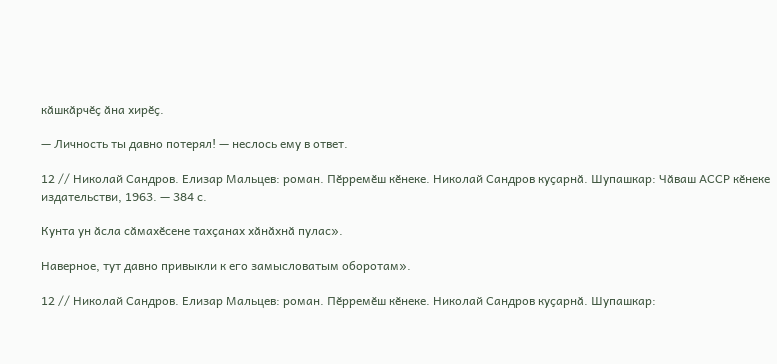кӑшкӑрчӗҫ ӑна хирӗҫ.

— Личность ты давно потерял! — неслось ему в ответ.

12 // Николай Сандров. Елизар Мальцев: роман. Пӗрремӗш кӗнеке. Николай Сандров куҫарнӑ. Шупашкар: Чӑваш АССР кӗнеке издательстви, 1963. — 384 с.

Кунта ун ӑсла сӑмахӗсене тахҫанах хӑнӑхнӑ пулас».

Наверное, тут давно привыкли к его замысловатым оборотам».

12 // Николай Сандров. Елизар Мальцев: роман. Пӗрремӗш кӗнеке. Николай Сандров куҫарнӑ. Шупашкар: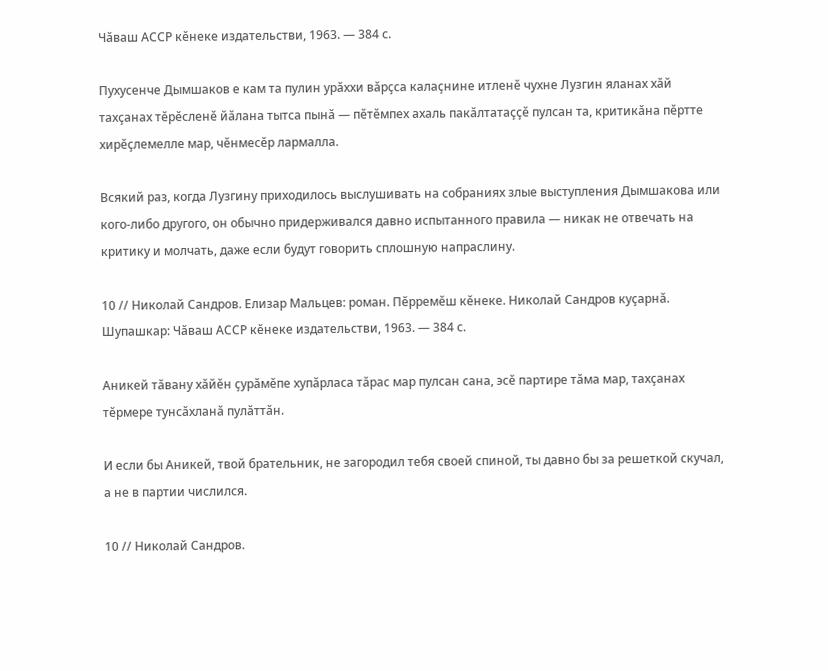Чӑваш АССР кӗнеке издательстви, 1963. — 384 с.

Пухусенче Дымшаков е кам та пулин урӑххи вӑрҫса калаҫнине итленӗ чухне Лузгин яланах хӑй тахҫанах тӗрӗсленӗ йӑлана тытса пынӑ — пӗтӗмпех ахаль пакӑлтатаҫҫӗ пулсан та, критикӑна пӗртте хирӗҫлемелле мар, чӗнмесӗр лармалла.

Всякий раз, когда Лузгину приходилось выслушивать на собраниях злые выступления Дымшакова или кого-либо другого, он обычно придерживался давно испытанного правила — никак не отвечать на критику и молчать, даже если будут говорить сплошную напраслину.

10 // Николай Сандров. Елизар Мальцев: роман. Пӗрремӗш кӗнеке. Николай Сандров куҫарнӑ. Шупашкар: Чӑваш АССР кӗнеке издательстви, 1963. — 384 с.

Аникей тӑвану хӑйӗн ҫурӑмӗпе хупӑрласа тӑрас мар пулсан сана, эсӗ партире тӑма мар, тахҫанах тӗрмере тунсӑхланӑ пулӑттӑн.

И если бы Аникей, твой брательник, не загородил тебя своей спиной, ты давно бы за решеткой скучал, а не в партии числился.

10 // Николай Сандров.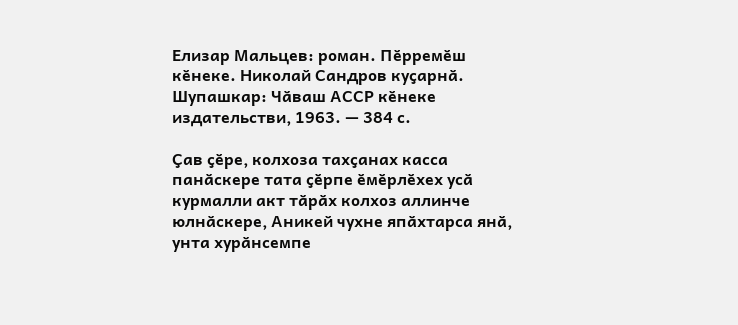Елизар Мальцев: роман. Пӗрремӗш кӗнеке. Николай Сандров куҫарнӑ. Шупашкар: Чӑваш АССР кӗнеке издательстви, 1963. — 384 с.

Ҫав ҫӗре, колхоза тахҫанах касса панӑскере тата ҫӗрпе ӗмӗрлӗхех усӑ курмалли акт тӑрӑх колхоз аллинче юлнӑскере, Аникей чухне япӑхтарса янӑ, унта хурӑнсемпе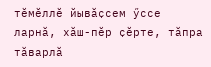тӗмӗллӗ йывӑҫсем ӳссе ларнӑ, хӑш-пӗр ҫӗрте, тӑпра тӑварлӑ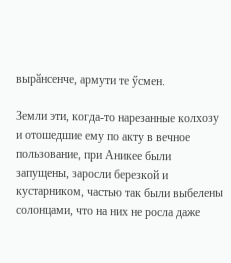вырӑнсенче, армути те ӳсмен.

Земли эти, когда-то нарезанные колхозу и отошедшие ему по акту в вечное пользование, при Аникее были запущены, заросли березкой и кустарником, частью так были выбелены солонцами, что на них не росла даже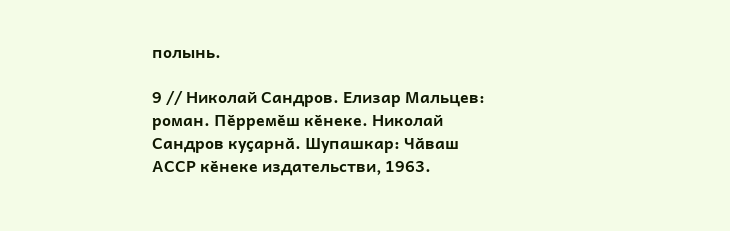полынь.

9 // Николай Сандров. Елизар Мальцев: роман. Пӗрремӗш кӗнеке. Николай Сандров куҫарнӑ. Шупашкар: Чӑваш АССР кӗнеке издательстви, 1963.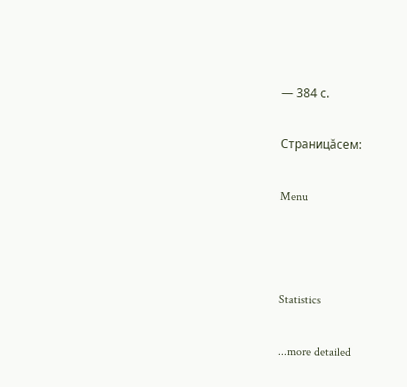— 384 с.

Страницăсем:

Menu



Statistics

...more detailed